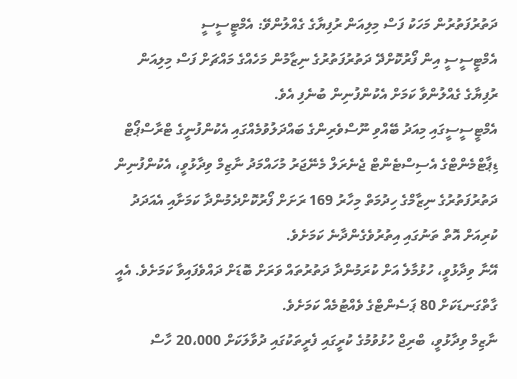ދަތުރުފަތުރުން މަހަކު ފަސް މިލިއަން ރުފިޔާގެ ގެއްލުންވޭ: އެމްޓީސީސީ
އެމްޓީސީސީ އިން ފޯރުކޮށްދޭ ދަތުރުފަތުރުގެ ނިޒާމުން މަހެއްގެ މައްޗަށް ފަސް މިލިއަން ރުފިޔާގެ ގެއްލުންވާ ކަމަށް އެކުންފުނިން ބުނެފި އެވެ.
އެމްޓީސީސީގައި މިއަދު ބޭއްވި ނޫސްވެރިންގެ ބައްދަލުވުމެއްގައި އެކުންފުނީގެ ޓްރާސްޕޯޓް ޑިޕާޓްމެންޓްގެ އެސިސްޓެންޓް ޖެނެރަލް މެނޭޖަރު މުހައްމަދު ނާޒިމް ވިދާޅުވީ، އެކުންފުނިން ދަތުރުފަތުރުގެ ނިޒާމްގެ ހިދުމަތް މިހާރު 169 ރަށަށް ފޯރުކޮށްދެމުންދާ ކަމަށާއި އެއަދަދު ކުރިއަށް އޮތް ތަނުގައި އިތުރުވެގެންދާނެ ކަމަށެވެ.
އޭނާ ވިދާޅުވީ، ހުޅުމާލެ އަށް ކުރަމުންދާ ދަތުރުތައް ވަރަށް ބޮޑަށް ދައްވެފައިވާ ކަމަށެވެ. އެއީ ގާތްގަނޑަކަށް 80 ޕަސެންޓްގެ ވެއްޓުމެއް ކަމަށެވެ.
ނާޒިމް ވިދާޅުވީ، ބްރިޖް ހުޅުވުމުގެ ކުރީގައި ފެރީތަކުގައި ދުވާލަކަށް 20،000 ހާސް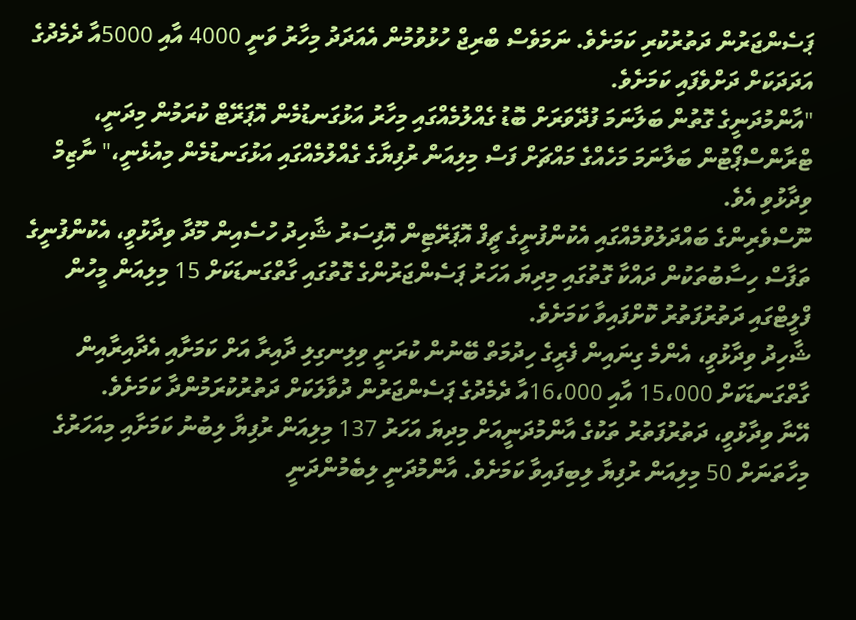ޕަސެންޖަރުން ދަތުރުކުރި ކަމަށެވެ. ނަމަވެސް ބްރިޖް ހުޅުވުމުން އެއަދަދު މިހާރު ވަނީ 4000 އާއި 5000އާ ދެމެދުގެ އަދަދަކަށް ދަށްވެފައި ކަމަށެވެ.
"އާންމުދަނީގެ ގޮތުން ބަލާނަމަ ފުދޭވަރަށް ބޮޑު ގެއްލުމެއްގައި މިހާރު އަޅުގަނޑުމެން އޮޕަރޭޓް ކުރަމުން މިދަނީ، ޓްރާންސްޕޯޓުން ބަލާނަމަ މަހެއްގެ މައްޗަށް ފަސް މިލިއަން ރުފިޔާގެ ގެއްލުމެއްގައި އަޅުގަނޑުމެން މިއުޅެނީ،" ނާޒިމް ވިދާޅުވި އެވެ.
ނޫސްވެރިންގެ ބައްދަލުވުމެއްގައި އެކުންފުނީގެ ޗީފް އޮޕަރޭޓިން އޮފިސަރު ޝާހިދު ހުސެއިން މޫދާ ވިދާޅުވީ، އެކުންފުނީގެ ތަފާސް ހިސާބުތަކުން ދައްކާ ގޮތުގައި މިދިޔަ އަހަރު ޕަސެންޖަރުންގެ ގޮތުގައި ގާތްގަނޑަކަށް 15 މިލިއަން މީހުން ފްލީޓްގައި ދަތުރުފަތުރު ކޮށްފައިވާ ކަމަށެވެ.
ޝާހިދު ވިދާޅުވީ، އެންމެ ގިނައިން ފެރީގެ ހިދުމަތް ބޭނުން ކުރަނީ ވިލިނގިލި ދާއިރާ އަށް ކަމަށާއި އެދާއިރާއިން ގާތްގަނޑަކަށް 15،000 އާއި 16،000އާ ދެމެދުގެ ޕަސެންޖަރުން ދުވާލަކަށް ދަތުރުކުރަމުންދާ ކަމަށެވެ.
އޭނާ ވިދާޅުވީ، ދަތުރުފަތުރު ތަކުގެ އާންމުދަނީއަށް މިދިޔަ އަހަރު 137 މިލިއަން ރުފިޔާ ލިބުނު ކަމަށާއި މިއަހަރުގެ މިހާތަނަށް 50 މިލިއަން ރުފިޔާ ލިބިފައިވާ ކަމަށެވެ. އާންމުދަނީ ލިބެމުންދަނީ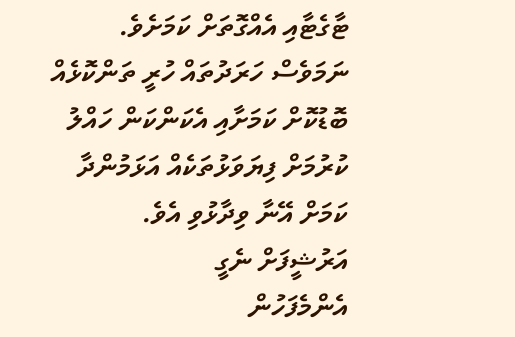ޓާގެޓާއި އެއްގޮތަށް ކަމަށެވެ. ނަމަވެސް ހަރަދުތައް ހުރީ ތަންކޮޅެއް ބޮޑުކޮށް ކަމަށާއި އެކަންކަން ހައްލު ކުރުމަށް ފިޔަވަޅުތަކެއް އަޅަމުންދާ ކަމަށް އޭނާ ވިދާޅުވި އެވެ.
އަރުޝީފަށް ނެގީ
އެންމެފަހުން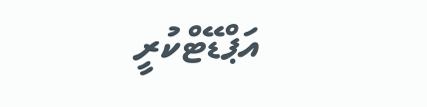އަޕްޑޭޓްކުރީ